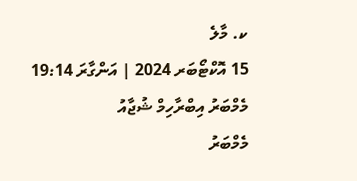ކ. މާލެ
15 އޮކްޓޯބަރ 2024 | އަންގާރަ 19:14
މެމްބަރު އިބްރާހިމް ޝުޖާއު
މެމްބަރު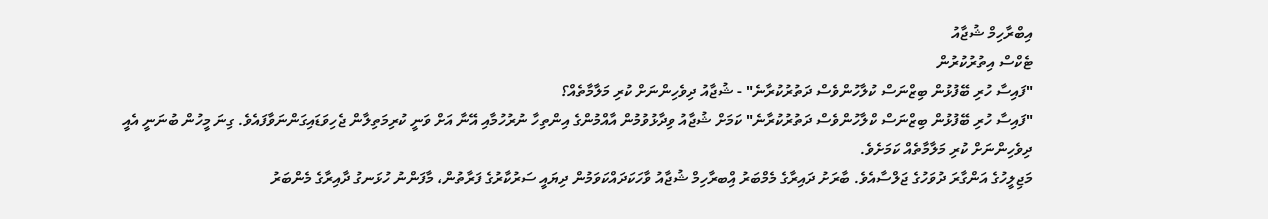އިބްރާހިމް ޝުޖާއު
ޓެކްސް އިތުރުކުރުން
"ފައިސާ ހުރި ބޭފުޅުން ބިޒްނަސް ކުލާހުންވެސް ދަތުރުކުރާނެ" - ޝުޖާއު ދިވެހިންނަށް ކުރި މަލާމާތެއް؟
"ފައިސާ ހުރި ބޭފުޅުން ބިޒްނަސް ކްލާހުންވެސް ދަތުރުކުރާނެ" ކަމަށް ޝުޖާއު ވިދާޅުވުމުން އާއްމުންގެ އިންތިހާ ނުރުހުމާއި އޭނާ އަށް ވަނީ ކުރިމަތިލާން ޖެހިވަޑައިގަންނަވާފައެވެ. ގިނަ މީހުން ބުނަނީ އެއީ ދިވެހިންނަށް ކުރި މަލާމާތެއް ކަމަށެވެ.
މަޖިލީހުގެ އަންގާރަ ދުވަހުގެ ޖަލްސާއެވެ. ބާރަށު ދައިރާގެ މެމްބަރު އިްބރާހިމް ޝުޖާއު ވާހަކަދައްކަވަމުން ދިޔައީ ސަރުކާރުގެ ފަރާތުން، މާފަންނު ހުޅަނގު ދާއިރާގެ މެންބަރު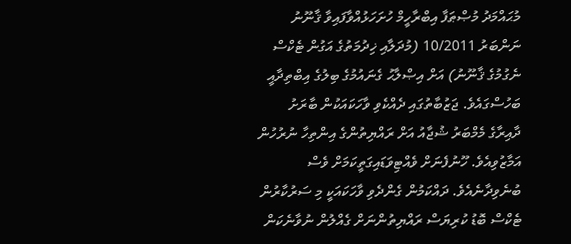މުޙައްމަދު މުޞްޠަފާ އިބްރާހީމް ހުށަހަޅުއްވާފައިވާ ޤާނޫނު ނަންބަރު 10/2011 (މުދަލާއި ޚިދުމަތުގެ އަގުން ޓެކްސް ނެގުމުގެ ޤާނޫނު) އަށް އިޞްލާޙު ގެނައުމުގެ ބިލުގެ އިބްތިދާއީ ބަހުސްގައެވެ. ޖަޒުބާތުގައި ދެއްކެވި ވާހަކައަކުން ބާރަށު ދާއިރާގެ މެމްބަރު ޝުޖާއު އަށް ރައްޔިތުންގެ އިންތިހާ ނުރުހުން އަމާޒުވިއެވެ. ހޫނުފެނަށް ވެއްޓިވަޑައިގަތީކަމަށް ވެސް ބުނެވިދާނެއެވެ. ދައްކަމުން ގެންދެވި ވާހަކައަކީ މި ސަރުކާރުން ޓެކްސް ބޮޑު ކުރިޔަސް ރައްޔިތުންނަށް ގެއްލުން ނުވާނެކަން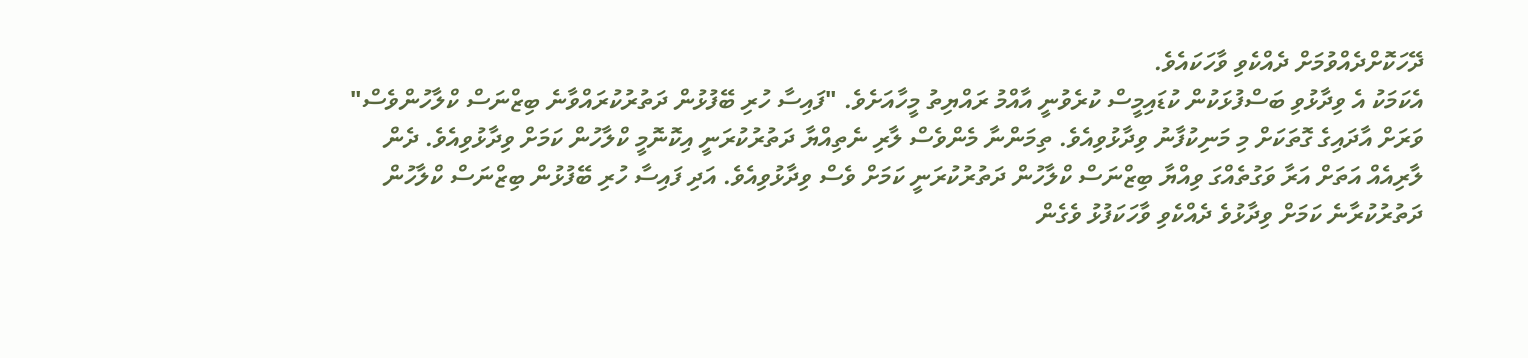ދޭހަކޮށްދެއްވުމަށް ދެއްކެވި ވާހަކައެވެ.
އެކަމަކު އެ ވިދާޅުވި ބަސްފުޅަކުން ކުޑައިމީސް ކުރެވުނީ އާއްމު ރައްޔިތު މީހާއަށެވެ. "ފައިސާ ހުރި ބޭފުޅުން ދަތުރުކުރައްވާނެ ބިޒްނަސް ކްލާހުންވެސް" ވަރަށް އާދައިގެ ގޮތަކަށް މި މަނިކުފާނު ވިދާޅުވިއެވެ. ތިމަންނާ މެންވެސް ލާރި ނެތިއްޔާ ދަތުރުކުރަނީ އިކޮނޮމީ ކްލާހުން ކަމަށް ވިދާޅުވިއެވެ. ދެން ލާރިއެއް އަތަށް އަރާ ވަގުތެއްގަ ވިއްޔާ ބިޒްނަސް ކްލާހުން ދަތުރުކުރަނީ ކަމަށް ވެސް ވިދާޅުވިއެވެ. އަދި ފައިސާ ހުރި ބޭފުޅުން ބިޒްނަސް ކްލާހުން ދަތުރުކުރާނެ ކަމަށް ވިދާޅުވެ ދެއްކެވި ވާހަކަފުޅު ވެގެން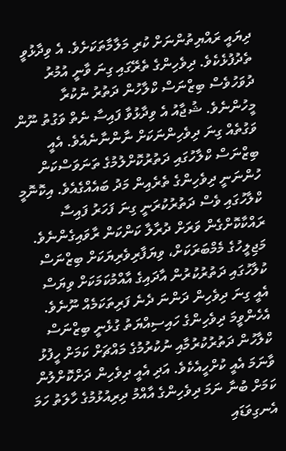ދިޔައީ ރައްޔިތުންނަށް ކުރި މަލާމާތަކަށެވެ. އެ ވިދާޅުވީ ތެދުފުޅެކެވެ. ދިވެހިންގެ ތެރޭގައި ގިނަ ވާނީ އުމުރު ދުވަހުވެސް ބިޒްނަސް ކްލާހުން ދަތުރު ނުކުރާ މީހުންނެވެ. ޝުޖާއު އެ ވިދާޅުވާ ފައިސާ ނެތް ވަގުތު ނޫން ވަގުތެއް ގިނަ ދިވެހިންނަކަށް ނާންނާނެއެވެ. އެއީ ބިޒްނަސް ކްލާހުގައި ދަތުރުކޮށްލުމުގެ ތަނަވަސްކަން ހުންނަނީ ދިވެހިންގެ ތެރެއިން މަދު ބައެއްގެއެވެ. އިކޮނޮމީ ކްލާހުގައި ވެސް ދަތުރުކުރަނީ ގިނަ ފަހަރު ފައިސާ ރައްކާކޮށްގެން ވަރަށް ދުރާލާ ކަންކަން ރާވައިގެންނެވެ. މަޖިލީހުގެ މެމްބަރަކަށް، ވިޔަފާރިވެރިޔަކަށް ބިޒްނަސް ކުލާހުގައި ދަތުރުކުރުން އާދައިގެ އާއްމުކަމަކަށް ވިޔަސް އެއީ ގިނަ ދިވެހިން ދަންނަ ދެނެ ފަރިތަކަމެއް ނޫނެވެ. އެހެންވީމަ ދިވެހިންގެ ހައިސިއްޔަތު ގުޅެނީ ބިޒްނަސް ކްލާހުން ދަތުރުކުރުމާއި ނުކުރުމުގެ މައްޗަށް ކަމަށް ހީފުޅު ވާނަމަ އެއީ ކުށްހީއެކެވެ. އަދި އެއީ ދިވެހިން ދަށްކޮށްލުން ކަމަށް ބުނާ ނަމަ ދިވެހިންގެ އާއްމު ދިރިއުޅުމުގެ ހާލަތު ހަމަ އެނގިވަޑައި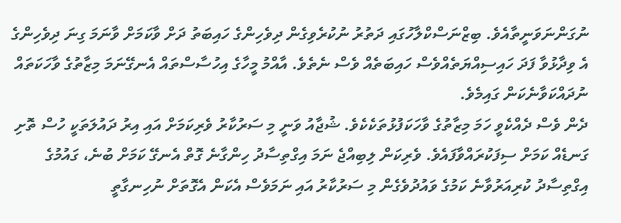ނުގަންނަވަނީތާއެވެ. ބިޒްނަސްކްލާހުގައި ދަތުރު ނުކުރެވިގެން ދިވެހިންގެ ހައިބަތު ދަށް ވާކަމަށް ވާނަމަ ގިނަ ދިވެހިންގެ އެ ވިދާޅުވާ ފަދަ ހައިސިއްޔަތެއްވެސް ހައިބަތެއް ވެސް ނެތެވެ. އާއްމު މީހާގެ އިހުސާސްތައް އެނގޭނަމަ މިޒާތުގެ ވާހަކަތައް ނުދައްކަވާނެކަން ގައިމެވެ.
ދެން ވެސް ދެއްކެވީ ހަމަ މިޒާތުގެ ވާހަކަފުޅުތަކެކެވެ. ޝުޖާއު ވަނީ މި ސަރުކާރު ވެރިކަމަށް އައި އިރު ދައުލަތަކީ ހުސް ތޮށި ގަނޑެއް ކަމަށް ސިފަކުރައްވާފައެވެ. ވެރިކަން ލިބިއްޖެ ނަމަ އިގްތިސާދު ހިންގާނެ ގޮތް އެނގޭ ކަމަށް ބުނެ، ގައުމުގެ އިގްތިސާދު ކުރިއަރުވާނެ ކަމުގެ ވައުދުވެގެން މި ސަރުކާރު އައި ނަމަވެސް އެކަން އެގޮތަށް ނުހިނގާތީ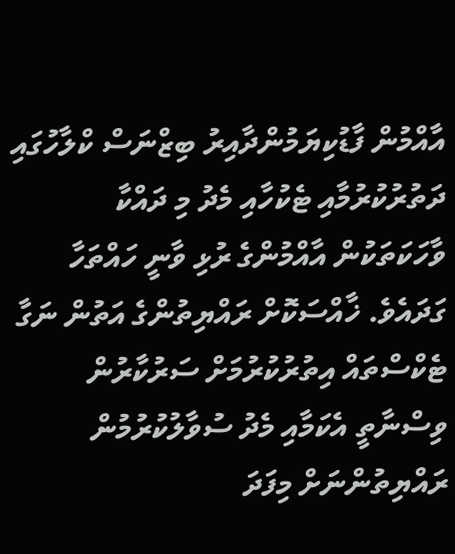އާއްމުން ފާޑުކިޔަމުންދާއިރު ބިޒްނަސް ކްލާހުގައި ދަތުރުކުރުމާއި ޓެކުހާއި މެދު މި ދައްކާ ވާހަކަތަކުން އާއްމުންގެ ރުޅި ވާނީ ހައްތަހާ ގަދައެވެ. ޚާއްސަކޮށް ރައްޔިތުންގެ އަތުން ނަގާ ޓެކްސްތައް އިތުރުކުރުމަށް ސަރުކާރުން ވިސްނާތީ އެކަމާއި މެދު ސުވާލުކުރުމުން ރައްޔިތުންނަށް މިފަދަ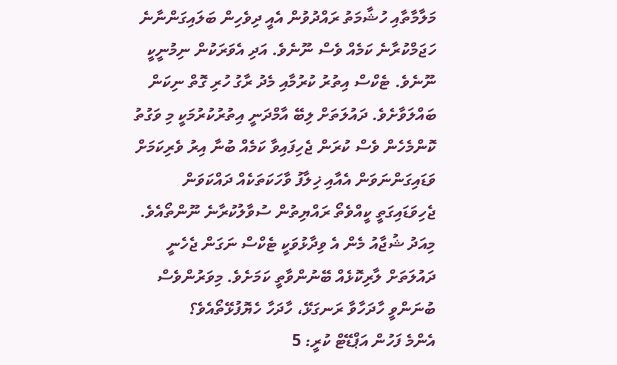މަލާމާތާއި ހުޝާމަތު ރައްދުވުން އެއީ ދިވެހިން ބަލައިގަންނާނެ ހަޖަމްކުރާނެ ކަމެއް ވެސް ނޫނެވެ. އަދި އެވަރަކުން ނިމުނީކީ ނޫނެވެ. ޓެކްސް އިތުރު ކުރުމާއި މެދު ރާގު ހުރި ގޮތް ނިކަން ބައްލަވާށެވެ. ދައުލަތަށް ލިބޭ އާމްދަނީ އިތުރުކުރުމަކީ މި ވަގުތު ކޮންމެހެން ވެސް ކުރަން ޖެހިފައިވާ ކަމެއް ބުނާ އިރު ވެރިކަމަށް ވަޑައިގަންނަވަން އެއާއި ޚިލާފު ވާހަކަތަކެއް ދައްކަވަން ޖެހިވަޑައިގަތީ ކީއްވެތޯ ރައްޔިތުން ސުވާލުކުރާނެ ނޫންތޯއެވެ. މިއަދު ޝުޖާއު މެން އެ ވިދާޅުވަކީ ޓެކްސް ނަގަން ޖެހެނީ ދައުލަތަށް ލާރިކޮޅެއް ބޭނުންވާތީ ކަމަށެވެ. މިވަރުންވެސް ބުނަންވީ ހާދަހާވާ ރަނގަޅޭ، ހާދަހާ ހެޔޮފުޅޭތޯއެވެ؟
އެންމެ ފަހުން އަޕްޑޭޓް ކުރީ: 5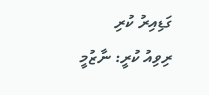ގަޑިއިރު ކުރި
ރިވިއު ކުރީ: ނާޒުމީ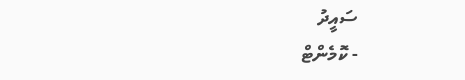ސައީދު
- ކޮމެންޓް